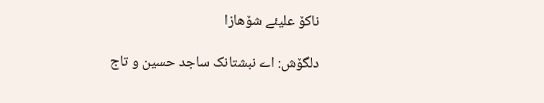ناکۆ علیئے شۆهازا

دلگۆش: اے نبشتانک ساجد حسین و تاج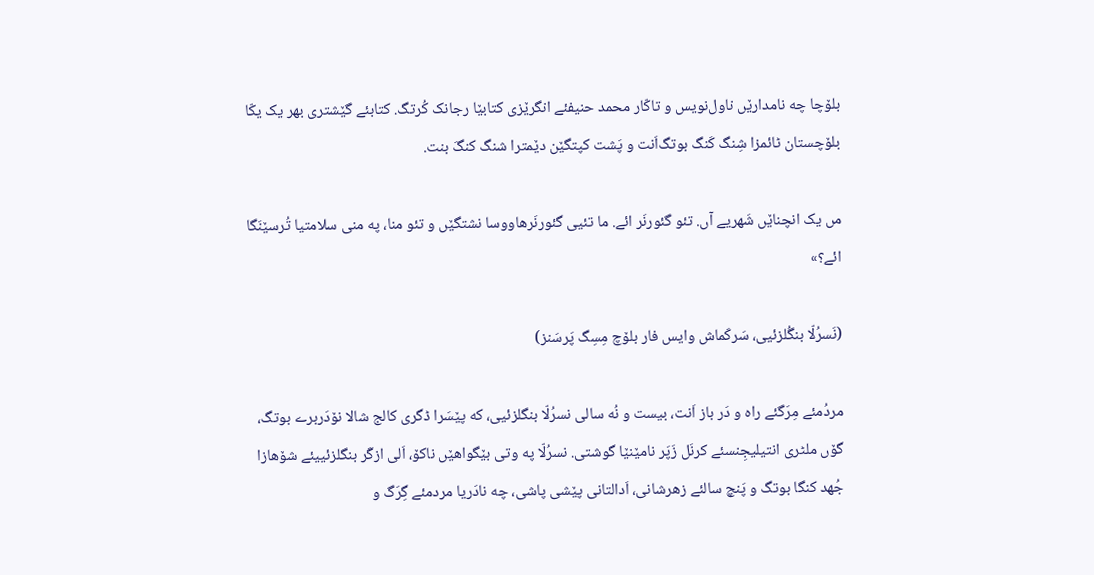بلۆچا چه نامدارێں ناول‌نویس و تاکّار محمد حنیفئے انگرێزی کتابێا رجانک کُرتگ. کتابئے گێشتری بهر یک یکّا بلۆچستان ٹائمزا شِنگ کَنگ بوتگ‌اَنت و پَشت کپتگێن دێمترا شنگ کنگَ بنت.

مں یک انچناێں شَهریے آں. تئو گئورنَر ائے. ما تئیی گئورنَرهاووسا نشتگێں و تئو منا، په منی سلامتیا تُرسێنَگا ائے؟»

(نَسرُلّا بنگُلزئیی، سَرکَماش وایس فار بلۆچ مِسِگ پَرسَنز)

مردُمئے مِرَگئے راه و دَر باز اَنت، بیست و نُه سالی نسرُلّا بنگلزئیی، که پێسَرا ڈگری کالج شالا نۆدَربرے بوتگ، گۆں ملٹری انتیلیجِنسئے کرنَل زَپَر نامێنێا گوشتی. نسرُلّا په وتی بێگواهێں ناکۆ، اَلی ازگَر بنگلزئییئے شۆهازا جُهد کنگا بوتگ و پَنچ سالئے زهرشانی، اَدالتانی پێشی پاشی، چه نادَریا مردمئے گِرَگ و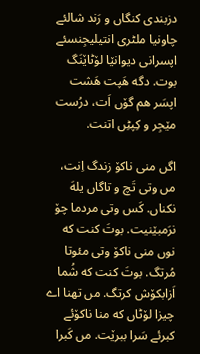دزبندی کنگاں و رَند شالئے چاونیا ملٹری انتیلیجِنسئے اپسرانی دیوانێا لۆٹاێنَگ بوت. دگه هَپت هَشت اپسَر هم گۆں اَت، درُست مێجِر و کِپٹِں اتنت.

اگں منی ناکۆ زندگ اِنت، مں وتی تَچ و تاگاں یلهَ نکناں. کَس وتی مردما چۆ نرَمبێنیت. بوتَ کنت که نوں منی ناکۆ وتی مئوتا مُرتگ. بوتَ کنت که شُما اَزابکۆش کرتگ. مں تهنا اے چیزا لۆٹاں که منا ناکۆئے کبرئے سَرا ببرێت. مں کَبرا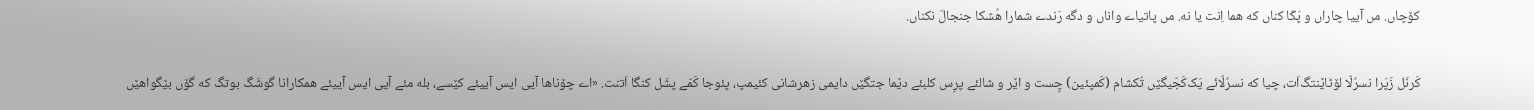کۆچاں. مں آییا چاراں و پَکّا کناں که هما اِنت یا نه. مں پاتیاے واناں و دگه رَندے شمارا هُشکا جنجالَ نکناں.

کَرنَل زَپَرا نسرُلّا لۆٹاێنتگ‌اَت، چیا که نسرُلّائے یَک‌کَجّیگێں تُکشام (کَمپئین) چِست و اێر و شالئے پرِس کلبئے دێما جتگێں دایمی زهرشانی کئیمپ، پئوجا کَمّے پشَل کنگا اَتنت. «اے چۆناها آیی ایس آییئے کێسے، بله مئے آیی ایس آییئے همکارانا گوشَگ بوتگ که گۆں بێگواهێں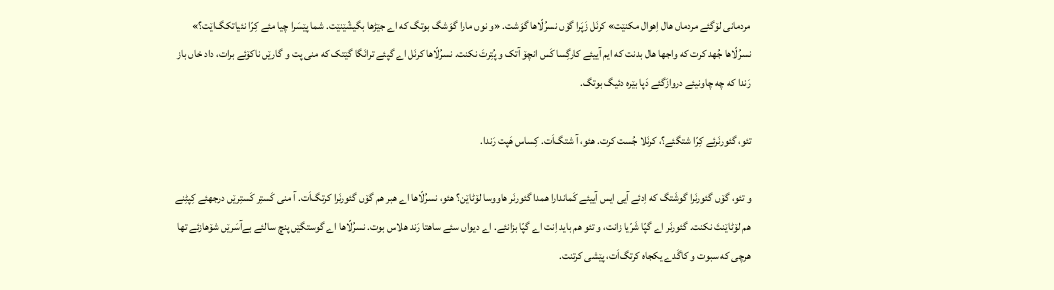مردمانی لۆگئے مردماں هال اِهوال مکنێت» کرنَل زَپَرا گۆں نسرُلّاها گوَشت. «و نوں مارا گوَشگ بوتگ که اے جێڑها بگیشّێنێت. شما پێسَرا چیا مئے کِرّا نئیاتکگ‌اێت؟» نسرُلّاها جُهد کرت که واجها هال بدنت که ایم آییئے کارگِسا کَس انچۆ آتک و پُتِرتَ نکنت. نسرُلّاها کرنَل اے گپئے ترانَگا گێتک که منی پت و گارێں ناکۆئے برات، داد خاں باز رَندا که چه چاونیئے دروازَگئے دَپا بێره دئیگ بوتگ.

تئو، گئورنَرئے کِرّا شتگئے؟، کرنَلا جُست کرت. هئو، آ شتگ‌اَت. کِساس هَپت رَندا.

و تئو، گۆں گئورنَرا گوشَتگ که اِدئے آیی ایس آییئے کَماندارا همدا گئورنَر هاووسا لۆٹاێن؟ هئو، نسرُلّاها اے هبر هم گۆں گئورنَرا کرتگ‌اَت. آ منی کَستِر کَستِرێں درجهئے کِپٹِنے هم لۆٹاێنتَ نکنت. گئورنَر اے گپّا شَرّیا زانت، و تئو هم باید اِنت اے گپّا بزانئے. اے دیواں سئے ساهتا رَند هلاس بوت. نسرُلّاها اے گوستگێں پنچ سالئے بےآسَرێں شۆهازئے تها هرچی که سبوت و کاگَدے یکجاه کرتگ‌اَت، پێشی کرتنت.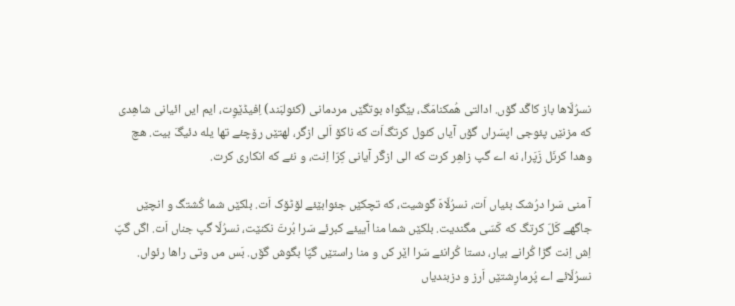نسرُلّاها باز کاگَد گۆں. ادالتی هُمکنامَگ، بێگواه بوتگێں مردمانی (کئولبَند) اِفیڈێوِت، ایم ایں ائیانی شاهِدی که مزنێں پئوجی اپسَراں گۆں آیاں کئول کرتگ‌اَت که ناکۆ اَلی ازگر، لهتێں رۆچئے تها یله دئیگَ بیت. هچ وهدا کرنَل زَپَرا، نه اے گپ زاهِر کرت که الی ازگَر آیانی کِرّا اِنت، و نئے که انکاری کرت.

آ منی سَرا درُشک بئیاں اَت، نسرُلّاهَ گوشیت، که تچکێں جئوابێئے لۆٹۆک اَت. بلکێں شما کُشتگ و انچێں جاگهے کَلّ کرتگ که کَسّی مگندیت. بلکێں شما منا آییئے کبرئے سَرا بُرتَ نکنێت، نسرُلّا گپ جناں اَت. اگں گپّ اِش اِنت گڑا کُرانے بیار، دستا کُرانئے سَرا اێر کں و منا راستێں گپّا بگوش گۆں. بَس مں وتی راها رئواں. نسرُلّائے اے پُرمارِشتێں اَرز و دزبندیاں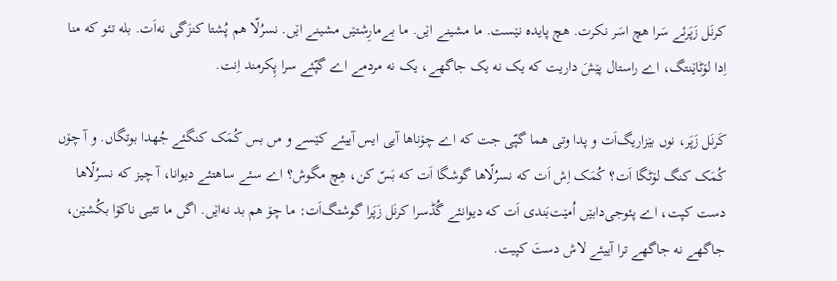کرنَل زَپَرئے سَرا هچ اسَر نکرت. هچ پایده نێست. ما مشینے اێں. ما بےمارِشتێں مشینے اێں. نسرُلّا هم پُشتا کنزَگی نه‌اَت. بله تئو که منا اِدا لۆٹاێنتگ، اے راستال پێشَ داریت که یک نه یک جاگهے، یک نه مردمے اے گپّئے سرا پِکرمند اِنت.

کَرنَل زَپَر، نوں بێزاریگ‌اَت و پدا وتی هما گپّی جت که اے چۆناها آیی ایس آییئے کێسے و مں بس کُمَک کنگئے جُهدا بوتگاں. و آ چۆں کُمَک کنگ لۆٹگا اَت؟ کُمَک اِش اَت که نسرُلّاها گوشگا اَت که بَسّ کن، هِچ مگوش؟ اے سئے ساهتئے دیوانا، آ چیز که نسرُلّاها دست کپت، اے پئوجی‌دابێں اُمێت‌بَندی اَت که دیوانئے گُڈسرا کرنَل زَپَرا گوشتگ‌اَت: ما چۆ هم بد نه‌اێں. اگں ما تئیی ناکۆا بکُشێن، جاگهے نه جاگهے ترا آییئے لاش دستَ کپیت.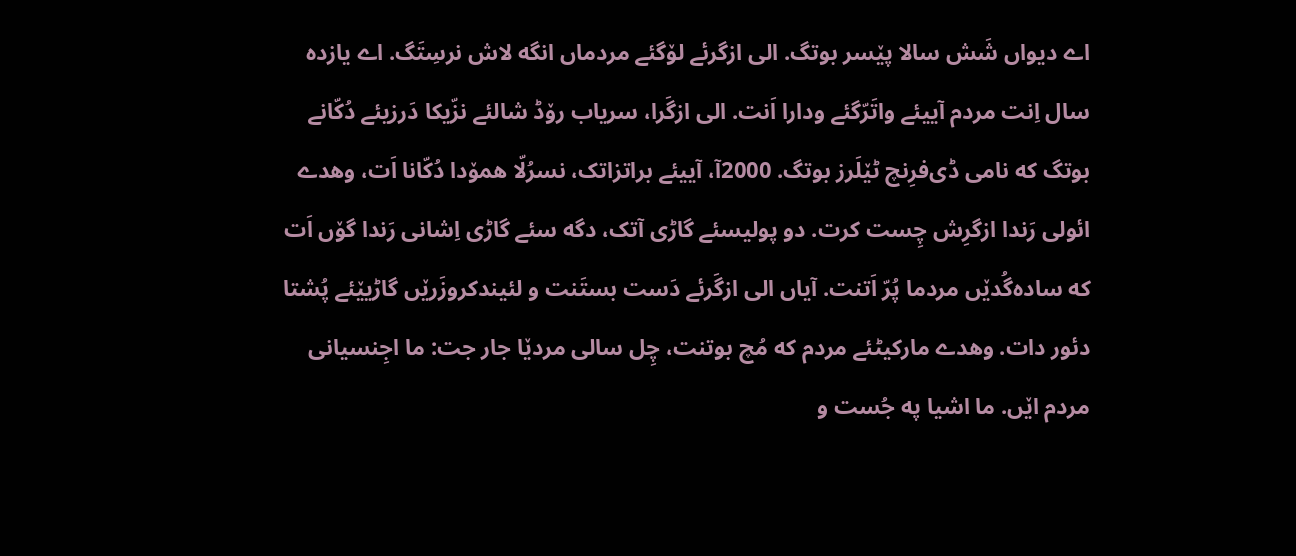اے دیواں شَش سالا پێسر بوتگ. الی ازگرئے لۆگئے مردماں انگه لاش نرسِتَگ. اے یازده سال اِنت مردم آییئے واتَرّگئے ودارا اَنت. الی ازگَرا، سریاب رۆڈ شالئے نزّیکا دَرزیئے دُکّانے بوتگ که نامی ڈی‌فرِنچ ٹێلَرز بوتگ. 2000آ، آییئے براتزاتک، نسرُلّا همۆدا دُکّانا اَت، وهدے ائولی رَندا ازگرِش چِست کرت. دو پولیسئے گاڑی آتک، دگه سئے گاڑی اِشانی رَندا گۆں اَت که ساده‌گُدێں مردما پُرّ اَتنت. آیاں الی ازگَرئے دَست بستَنت و لئیندکروزَرێں گاڑیێئے پُشتا دئور دات. وهدے مارکیٹئے مردم که مُچ بوتنت، چِل سالی مردێا جار جت: ما اجِنسیانی مردم اێں. ما اشیا په جُست و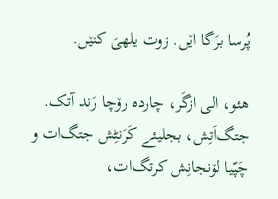پُرسا برَگا اێں. زوت یلهیَ کنێں.

هئو، الی ازگَر، چارده رۆچا رَند آتک. جتگ‌اَتِش، بجلیئے کَرَنٹِش جتگ‌ات و چَپّیا لۆنجانِش کرتگ‌ات،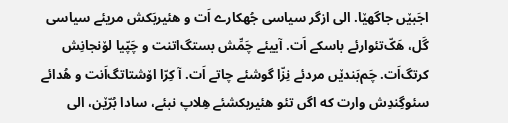اجَبێں جاگهێا. الی ازگر سیاسی جُهکارے اَت و هئیربَکش مریئے سیاسی گَل، هَکّ‌تئوارئے باسکے اَت. آییئے چَمِّش بستگ‌اتنت و چَپّیا لۆنجانِش کرتگ‌اَت. چَم‌بَندێں مردئے نِزّا گوشئے چاتے اَت. آ کِرّا اۆشتاتگ‌اَنت و هُدائے سئوگِندِش وارت که اگں تئو هئیربکشئے هِلاپ نبئے، سادا بُرّێن، الی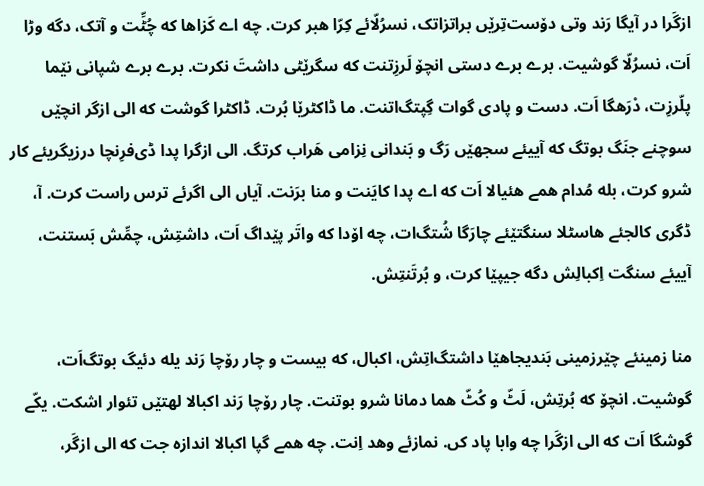ازگَرا در آیگا رَند وتی دۆست‌تِرێں براتزاتک، نسرُلّائے کِرّا هبر کرت. چه اے کَزاها که چُٹِّت و آتک، دگه وڑا اَت، نسرُلّا گوشیت. برے برے دستی انچۆ لَرزِتنت که سگرێٹی داشتَ نکرت. برے برے شپانی نێما پلّرزِت، دْرَهگا اَت. دست و پادی گوات گِپتگ‌اتنت. ما ڈاکٹرێا بُرت. ڈاکٹرا گوشت که الی ازگر انچێں سوچنے جنَگ بوتگ که آییئے سجهێں رَگ و بَندانی نِزامی هَراب کرتگ. الی ازگرا پدا ڈی‌فرِنچا درزیگریئے کار شرو کرت، بله مُدام همے هئیالا اَت که اے پدا کایَنت و منا برَنت. آیاں الی اگرئے ترس راست کرت. آ، ڈگری کالجئے هاسٹلا سنگتێئے چارَگا شُتگ‌ات، چه اۆدا که واتَر پێداگ اَت، داشتِش، چمِّش بَستنت، آییئے سنگت اِکبالِش دگه جیپێا کرت، و بُرتَنتِش.

منا زمینئے چێرزمینی بَندیجاهێا داشتگ‌اتِش، اکبال، که بیست و چار رۆچا رَند یله دئیگ بوتگ‌اَت، گوشیت. انچۆ که بُرتِش، لَٹّ و کُٹّ هما دمانا شرو بوتنت. چار رۆچا رَند اکبالا لهتێں تئوار اشکت. یکّے گوشگا اَت که الی ازگَرا چه وابا پاد کں. نمازئے وهد اِنت. چه همے گپا اکبالا اندازه جت که الی ازگَر،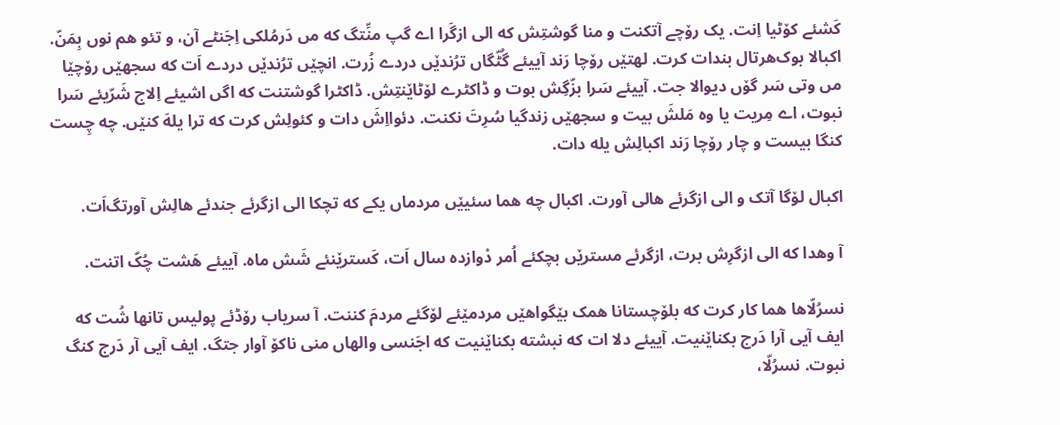کَشئے کۆٹیا اِنت. یک رۆچے آتکنت و منا گوشتِش که الی ازگَرا اے گپ منِّتگ که مں دَرمُلکی اِجَنٹے آن، و تئو هم نوں بِمَنّ. اکبالا بوک‌هرتال بندات کرت. لهتێں رۆچا رَند آییئے گُٹّگاں ترُندێں دردے زُرت. انچێں ترُندێں دردے اَت که سجهێں رۆچێا مں وتی سَر گۆں دیوالا جت. آییئے سَرا بزّگِش بوت و ڈاکٹرے لۆٹاێنتِش. ڈاکٹرا گوشتنت که اگں اشیئے اِلاج شَرّیئے سَرا نبوت، اے مِریت یا وه مَلشَ بیت و سجهێں زندگیا سُرِتَ نکنت. دئوااِشَ دات و کئولِش کرت که ترا یلهَ کنێں. چه چِست کنگا بیست و چار رۆچا رَند اکبالِش یله دات.

اکبال لۆگا آتک و الی ازگرئے هالی آورت. اکبال چه هما سئیێں مردماں یکے که تچکا الی ازگرئے جندئے هالِش آورتگ‌اَت.

آ وهدا که الی ازگرِش برت، ازگرئے مسترێں بچکئے اُمر دْوازده سال اَت، کَسترێنئے شَش ماه. آییئے هَشت چُکّ اتنت.

نسرُلّاها هما کار کرت که بلۆچستانا همک بێگواهێں مردمێئے لۆگئے مردمَ کننت. آ سریاب رۆڈئے پولیس تانها شُت که ایف آیی آرا دَرج بکناێنیت. آییئے دلا ات که نبشته بکناێنیت که اجَنسی والهاں منی ناکۆ آوار جتگ. ایف آیی آر دَرج کنگ نبوت. نسرُلّا،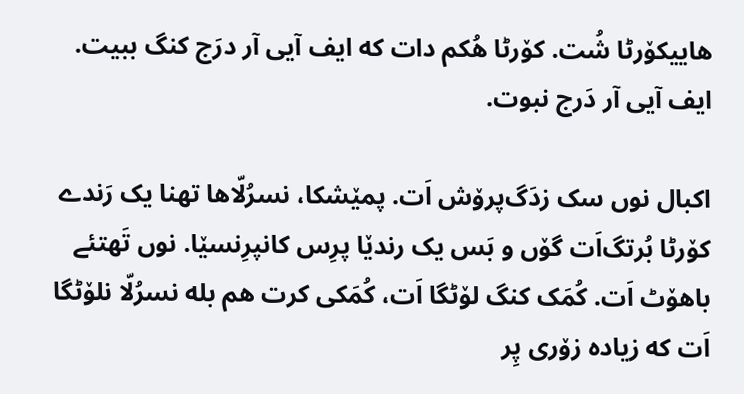هاییکۆرٹا شُت. کۆرٹا هُکم دات که ایف آیی آر درَج کنگ ببیت. ایف آیی آر دَرج نبوت.

اکبال نوں سک زدَگ‌پرۆش اَت. پمێشکا، نسرُلّاها تهنا یک رَندے کۆرٹا بُرتگ‌اَت گۆں و بَس یک رندێا پرِس کانپرِنسێا. نوں تَهتئے باهۆٹ اَت. کُمَک کنگ لۆٹگا اَت، کُمَکی کرت هم بله نسرُلّا نلۆٹگا اَت که زیاده زۆری پِر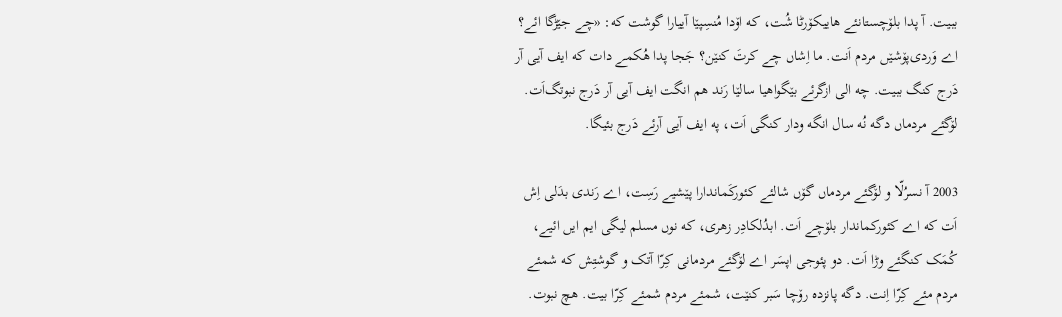ببیت. آ پدا بلۆچستانئے هاییکۆرٹا شُت، که اۆدا مُنسِپێا آییارا گوشت که: «چے جێڑگا ائے؟ اے وَردی‌پۆشێں مردم اَنت. ما اِشاں چے کرتَ کنێن؟ جَجا پدا هُکمے دات که ایف آیی آر دَرج کنگ ببیت. چه الی ازگرئے بێگواهیا سالێا رَند هم انگت ایف آیی آر دَرج نبوتگ‌اَت. لۆگئے مردماں دگه نُه سال انگه ودار کنگی اَت، په ایف آیی آرئے دَرج بئیگا.

2003 آ نسرُلّا و لۆگئے مردماں گۆں شالئے کئورکَماندارا پێشیے رَسِت، اے رَندی بدَلی اِش اَت که اے کئورکماندار بلۆچے اَت. ابدُلکادِر زهری، که نوں مسلم لیگی ایم ایں ائیے، کُمَک کنگئے وڑا اَت. دو پئوجی اپسَر اے لۆگئے مردمانی کِرّا آتک و گوشتِش که شمئے مردم مئے کِرّا اِنت. دگه پانزده رۆچا سَبر کنێت، شمئے مردم شمئے کِرّا بیت. هچ نبوت.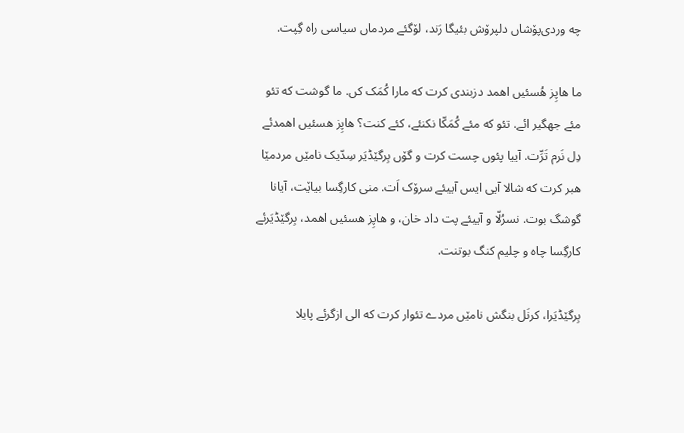چه وردی‌پۆشاں دلپرۆش بئیگا رَند، لۆگئے مردماں سیاسی راه گِپت.

ما هاپِز هُسئیں اهمد دزبندی کرت که مارا کُمَک کں. ما گوشت که تئو مئے جهگیر ائے. تئو که مئے کُمَکّا نکنئے، کئے کنت؟ هاپِز هسئیں اهمدئے دِل نَرم تَرِّت. آییا پئوں چست کرت و گۆں بِرگێڈیَر سِدّیک نامێں مردمێا هبر کرت که شالا آیی ایس آییئے سرۆک اَت. منی کارگِسا بیاێت، آیانا گوشگ بوت. نسرُلّا و آییئے پت داد خان، و هاپِز هسئیں اهمد، بِرگێڈیَرئے کارگِسا چاه و چلیم کنگ بوتنت.

بِرگێڈیَرا، کرنَل بنگش نامێں مردے تئوار کرت که الی ازگرئے پایلا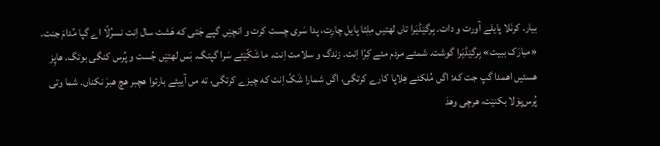بیار. کرنَلا پایلے آورت و دات. بِرگێڈیَرا تاں لهتیں مِلِٹا پایل چارِت، پدا سَری چست کرت و انچێں گپے جَتی که هَشت سال اِنت نسرُلّا اے گپا مُدامَ جنت. «مبارَک ببیت» بِرگێڈیَرا گوشت. شمئے مردم مئے کِرّا اِنت. زندگ و سلامت اِنت. ما شَکّێئے سَرا گپتگ. بَس لهتێں جُست و پُرس کنگی بوتگ. هاپِز هسئیں اهمدا گپ جت که: اگں مُلکئے هِلاپا کارے کرتگی، اگں شمارا شَکّ اِنت که چیزے کرتگی، ته مں آییئے بارئوا هچبر هچ هبرَ نکناں. شما وتی پُرس‌پۆلا بکنێت، هرچی وهدَ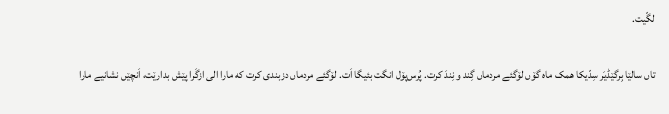لگّیت.

تاں سالێا بِرگێڈیَر سِدّیکا همک ماه گۆں لۆگئے مردماں گِند و نِندَ کرت. پُرس‌پۆل انگت بئیگا اَت. لۆگئے مردماں دزبندی کرت که مارا الی ازگَرا پێش بدارێت، اَنچێں نشانیے مارا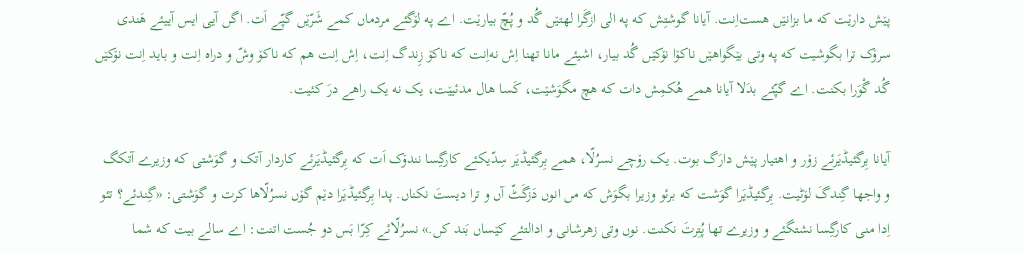پێش دارێت که ما بزانێں هست‌اِنت. آیانا گوشتِش که په الی ازگَرا لهتێں گُد و پُچّ بیارێت. اے په لۆگئے مردماں کمے شَرّێں گپّے اَت. اگں آیی ایس آییئے هَندی سرۆک ترا بگوشیت که په وتی بێگواهێں ناکۆا نۆکێں گُد بیار، اشیئے مانا تهنا اِش نه‌اِنت که ناکۆ زِندگ اِنت، اِش اِنت هم که ناکۆ وشّ و دراه اِنت و باید اِنت نۆکێں گُد گْوَرا بکنت. اے گپّئے بدَلا آیانا همے هُکمِش دات که هچ مگوَشێت، کَسا هال مدئیێت، یک نه یک راهے درَ کئیت.

آیانا بِرگئیڈیَرئے زۆر و اهتیار پێش دارَگ بوت. یک رۆچے نسرُلّا، همے بِرگئیڈیَر سِدّیکئے کارگِسا نندۆک اَت که بِرگئیڈیَرئے کاردار آتک و گوَشتی که وزیرے آتکگ و واجها گِندگَ لۆٹیت. بِرگئیڈیَرا گوَشت که برئو وزیرا بگوَش که مں انوں دَزگَٹّ آں و ترا دیستَ نکناں. پدا بِرگئیڈیَرا دێم گۆں نسرُلّاها کرت و گوَشتی: «گِندئے؟ تئو اِدا منی کارگِسا نشتگئے و وزیرے تها پُتِرتَ نکنت. نوں وتی زهرشانی و ادالتئے کێساں بَند کں.» نسرُلّائے کِرّا بَس دو جُست اتنت: اے سالے بیت که شما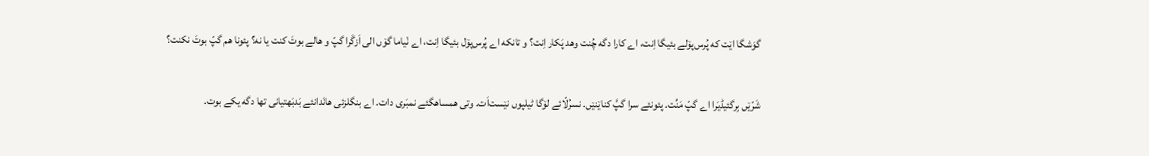گوَشگا اێت که پُرس‌پۆلے بئیگا اِنت، اے کارا دگه چُنت وهد پَکار اِنت؟ و تانکه اے پُرس‌پۆل بئیگا اِنت، اے نْیاما گۆں الی اَزگَرا گپّ و هالے بوتَ کنت یا نه؟ پئونا هم گپّ بوتَ نکنت؟

شَرّێں بِرگئیڈیَرا اے گپّ مَنِّت. پئونئے سرا گپَّ کناێنێں. نسرُلّائے لۆگا ٹیلپوں نێست‌اَت. وتی همساهگئے نمبَری دات. اے بنگلزئی هانَدانئے بَدبَهتیانی تها دگه یکے بوت.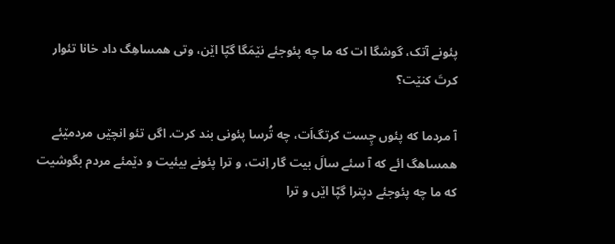پئونے آتک، گوشگا ات که ما چه پئوجئے نێمَگا گپّا اێن، وتی همساهِگ داد خانا تئوار کرتَ کنێت؟

آ مردما که پئوں چِست کرتگ‌اَت، چه تُرسا پئونی بند کرت. اگں تئو انچێں مردمێئے همساهگ ائے که آ سئے سالَ بیت گار اِنت، و ترا پئونے بیئیت و دێمئے مردم بگوشیت که ما چه پئوجئے دپترا گپّا اێں و ترا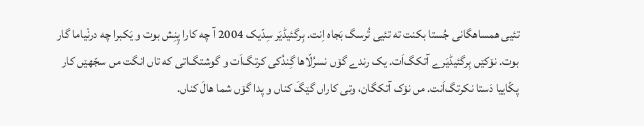تئیی همساهگانی جُستا بکنت ته تئیی تُرسگ بَجاه اِنت. بِرگئیڈیَر سِدّیک 2004 آ چه کارا پِنِش بوت و یَکبرا چه درنْیاما گار بوت. نۆکێں بِرگئیڈیَرے آتکگ‌اَت. یک رندے گۆں نسرُلّاها گِندُکی کرتگ‌اَت و گوشتگ‌اتی که تاں انگت مں سجّهێں کار پکّاییا دَستا نکرتگ‌اَنت. مں نۆک آتکگان، وتی کاراں گێگَ کناں و پدا گۆں شما هالَ کناں.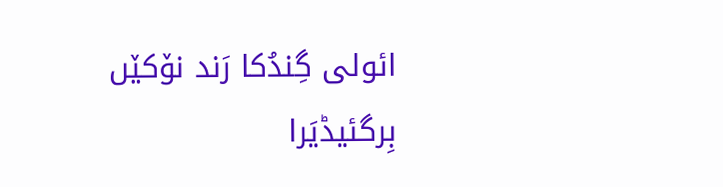ائولی گِندُکا رَند نۆکێں بِرگئیڈیَرا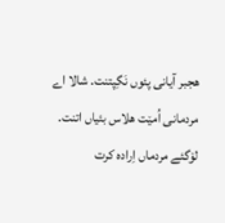هجبر آیانی پئوں نَگِپتنت. شالا اے مردمانی اُمێت هلاس بئیاں اتنت. لۆگئے مردماں اِراده کرت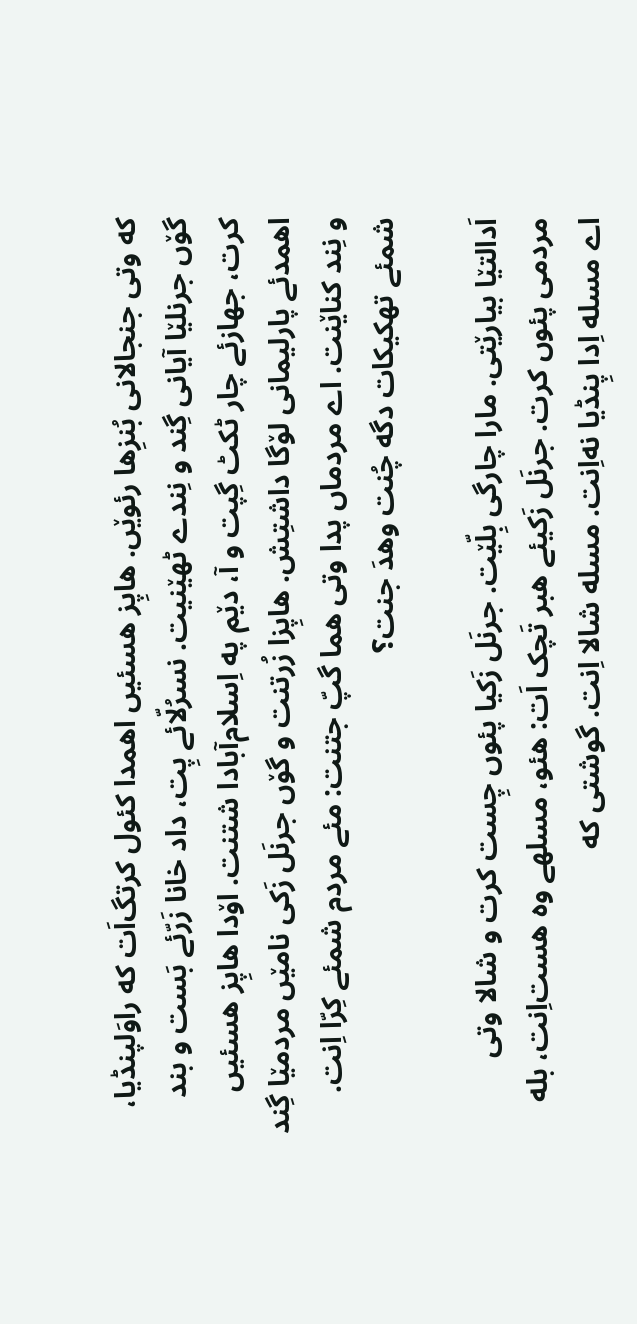که وتی جنجالانی بُنزِها رئوێں. هاپِز هسئیں اهمدا کئول کرتگ‌اَت که راوَلپنڈیا، گۆں جرنلێا آیانی گِند و نِندے ٹهێنیت. نسرُلّائے پِت، داد خانا زَرّئے بَست و بند کرت، جهازئے چار ٹکٹ گِپت و آ، دێم په اِسلام‌آبادا شتنت. اۆدا هاپِز هسئیں اهمدئے پارلیمانی لۆگا داشتِش. هاپِزا زُرتنت و گۆں جرنَل زَکی نامێں مردمێا گِند و نِند کناێنت. اے مردماں پدا وتی هما گپّ جتنت: مئے مردم شمئے کِرّا اِنت. شمئے تهکیکات دگه چُنت وهدَ جنت؟

اَدالتێا بیارێتی. مارا چارگی بِلّێت. جرنَل زَکیا پئوں چِست کرت و شالا وتی مردمی پئوں کرت. جرنَل زَکیئے هبر تَچک اَت: هئو، مسلهے وه هست‌اِنت، بله اے مسله اِدا پِنڈیا نه‌اِنت. مسله شالا اِنت. گوشتی که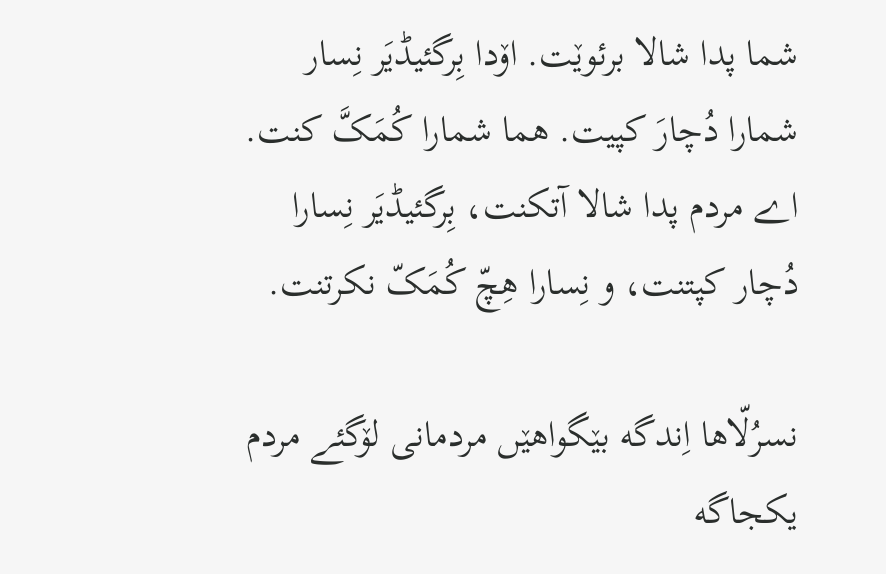شما پدا شالا برئوێت. اۆدا بِرگئیڈیَر نِسار شمارا دُچارَ کپیت. هما شمارا کُمَکَّ کنت. اے مردم پدا شالا آتکنت، بِرگئیڈیَر نِسارا دُچار کپتنت، و نِسارا هِچّ کُمَکّ نکرتنت.

نسرُلّاها اِندگه بێگواهێں مردمانی لۆگئے مردم یکجاگه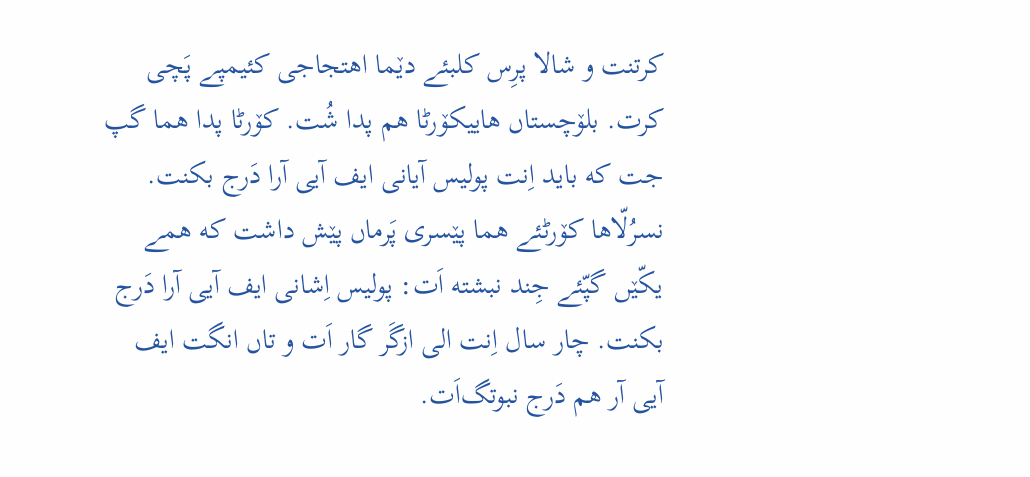کرتنت و شالا پرِس کلبئے دێما اهتجاجی کئیمپے پَچی کرت. بلۆچستاں هاییکۆرٹا هم پدا شُت. کۆرٹا پدا هما گپ جت که باید اِنت پولیس آیانی ایف آیی آرا دَرج بکنت. نسرُلّاها کۆرٹئے هما پێسری پَرماں پێش داشت که همے یکّێں گپّئے جِند نبشته اَت: پولیس اِشانی ایف آیی آرا دَرج بکنت. چار سال اِنت الی ازگَر گار اَت و تاں انگت ایف آیی آر هم دَرج نبوتگ‌اَت.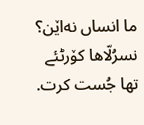ما انساں نه‌اێن؟ نسرُلّاها کۆرٹئے تها جُست کرت.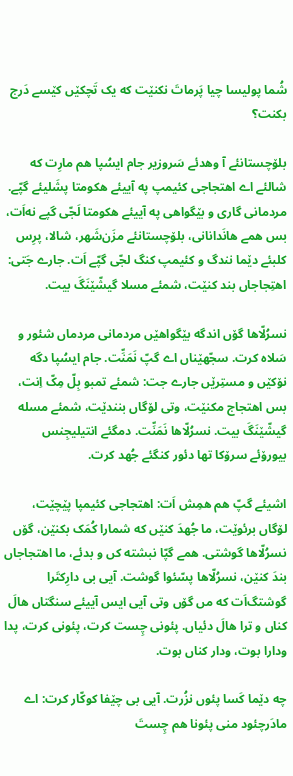شُما پولیسا چیا پَرماتَ نکنێت که یک تَچکێں کێسے دَرج بکنت؟

بلۆچستانئے آ وهدئے سَروزیر جام ایسُپا هم مارِت که شالئے اے اهتجاجی کئیمپ په آییئے هکومتا پشَلیئے گپّے. مردمانی گاری و بێگواهی په آییئے هکومتا لَجّی گپے نه‌اَت، بس همے هانَدانانی، بلۆچستانئے مزَن‌شَهر، شالا، پرِس کلبئے دێما نندگ و کئیمپ کنگ لجّی گپّے اَت. جارے جَتی: اهتِجاجاں بند کنێت، شمئے مسلا گیشّێنَگَ بیت.

نسرُلّاها گۆں اندگه بێگواهێں مردمانی مردماں شئور و سَلاه کرت. سجّهێناں اے گپّ نَمَنِّت. جام ایسُپا دگه نۆکێں و مستِرێں جارے جت: شمئے تمبو بِلّ مِکّ اِنت، بس اهتجاج مکنێت، وتی لۆگاں بنندێت، شمئے مسله گیشّێنَگَ بیت. نسرُلّاها نَمَنِّت. دمگئے انتیلیجِنس بیورۆئے سرۆکا تها دئور کنگئے جُهد کرت.

اشیئے گپّ هم همِش اَت: اهتجاجی کئیمپا پێچێت، لۆگاں برئوێت، ما جُهدَ کنێں که شمارا کُمَک بکنێن، گۆں نسرُلّاها گوشتی. همے گپّا نبشته کں و بدئے، ما اهتجاجاں بندَ کنێن، نسرُلّاها پسّئوا گوشت. آیی بی دارِکتَرا گوشتگ‌اَت که مں گۆں وتی آیی ایس آییئے سنگتاں هالَ کناں و ترا هالَ دئیاں. پئونی چِست کرت، پئونی کرت، پدا ودارا بوت، ودار کناں بوت.

چه دێما کَسا پئوں نزُرت. آیی بی چێفا کوکّار کرت: اے مادَرچئود منی پئونا هم چِستَ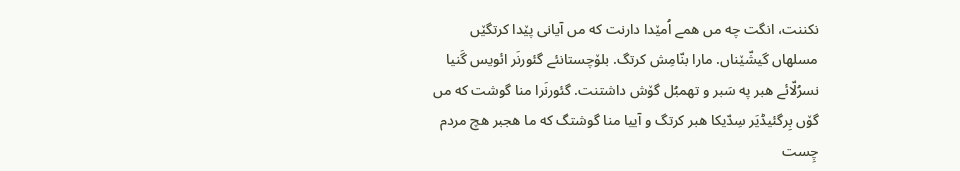نکننت، انگت چه مں همے اُمێدا دارنت که مں آیانی پێدا کرتگێں مسلهاں گیشّێناں. مارا بنّامِش کرتگ. بلۆچستانئے گئورنَر ائویس گَنیا نسرُلّائے هبر په سَبر و تهمبُل گۆش داشتنت. گئورنَرا منا گوشت که مں گۆں بِرگئیڈیَر سِدّیکا هبر کرتگ و آییا منا گوشتگ که ما هجبر هچ مردم چِست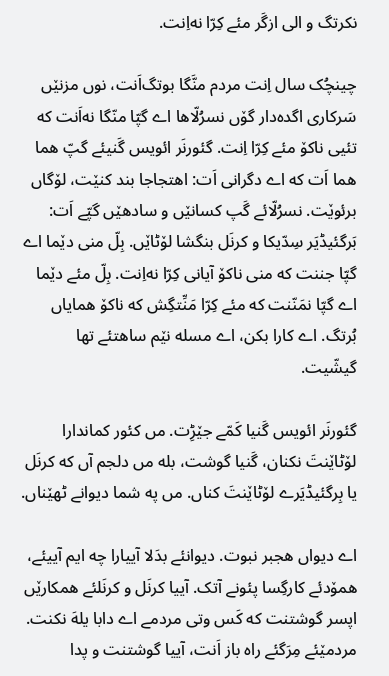نکرتگ و الی ازگَر مئے کِرّا نه‌اِنت.

چینچُک سال اِنت مردم منَّگا بوتگ‌اَنت، نوں مزنێں سَرکاری اگده‌دار گۆں نسرُلّاها اے گپّا منّگا نه‌اَنت که تئیی ناکۆ مئے کِرّا اِنت. گئورنَر ائویس گَنیئے گپّ هما هما اَت که اے دگرانی اَت: اهتجاجا بند کنێت، لۆگاں برئوێت. نسرُلّائے گَپ کسانێں و سادهێں گپّے اَت: بَرگئیڈیَر سِدّیکا و کرنَل بنگشا لۆٹاێں. بِلّ منی دێما اے گپّا جننت که منی ناکۆ آیانی کِرّا نه‌اِنت. بِلّ مئے دێما اے گپّا نمَنّنت که مئے کِرّا مَنِّتگِش که ناکۆ همایاں بُرتگ. اے کارا بکن، اے مسله نێم ساهتئے تها گیشّیت.

گئورنَر ائویس گَنیا کَمّے جێڑِت. مں کئور کماندارا لۆٹاێنتَ نکنان، گَنیا گوشت، بله مں دلجم آں که کرنَل یا بِرگئیڈیَرے لۆٹاێنتَ کناں. مں په شما دیوانے ٹهێناں.

اے دیواں هجبر نبوت. دیوانئے بدَلا آییارا چه ایم آییئے، همۆدئے کارگِسا پئونے آتک. آییا کرنَل و کرنَلئے همکارێں اپسر گوشتنت که کَس وتی مردمے اے دابا یلهَ نکنت. مردمێئے مِرَگئے راه باز اَنت، آییا گوشتنت و پدا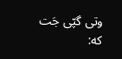وتی گپّی جَت که: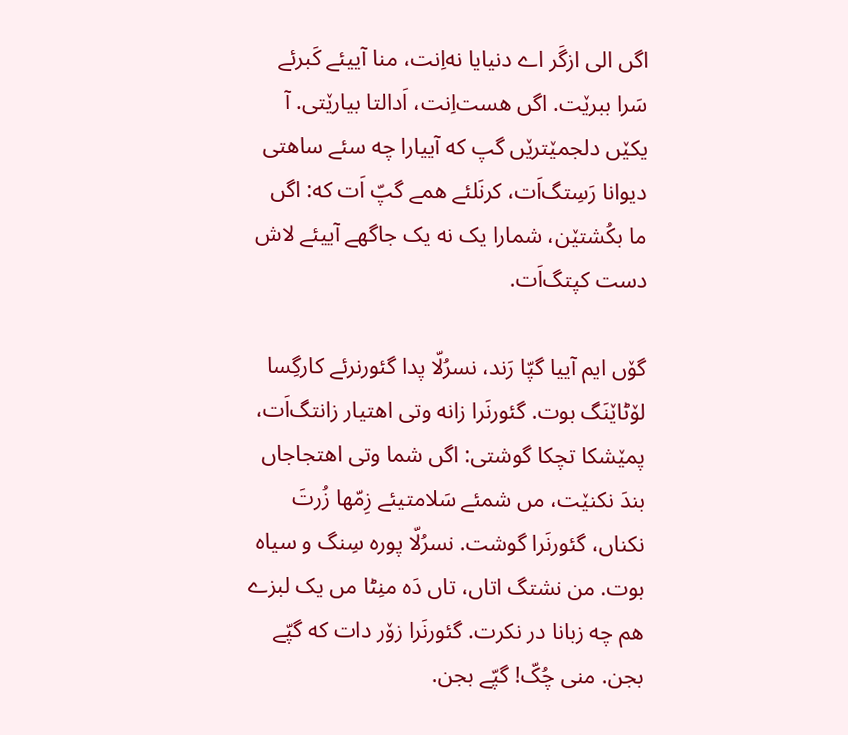اگں الی ازگَر اے دنیایا نه‌اِنت، منا آییئے کَبرئے سَرا ببرێت. اگں هست‌اِنت، اَدالتا بیارێتی. آ یکێں دلجمێترێں گپ که آییارا چه سئے ساهتی دیوانا رَسِتگ‌اَت، کرنَلئے همے گپّ اَت که: اگں ما بکُشتێن، شمارا یک نه یک جاگهے آییئے لاش دست کپتگ‌اَت.

گۆں ایم آییا گپّا رَند، نسرُلّا پدا گئورنرئے کارگِسا لۆٹاێنَگ بوت. گئورنَرا زانه وتی اهتیار زانتگ‌اَت، پمێشکا تچکا گوشتی: اگں شما وتی اهتجاجاں بندَ نکنێت، مں شمئے سَلامتیئے زِمّها زُرتَ نکناں، گئورنَرا گوشت. نسرُلّا پوره سِنگ و سیاه بوت. من نشتگ اتاں، تاں دَه منِٹا مں یک لبزے هم چه زبانا در نکرت. گئورنَرا زۆر دات که گپّے بجن. منی چُکّ! گپّے بجن.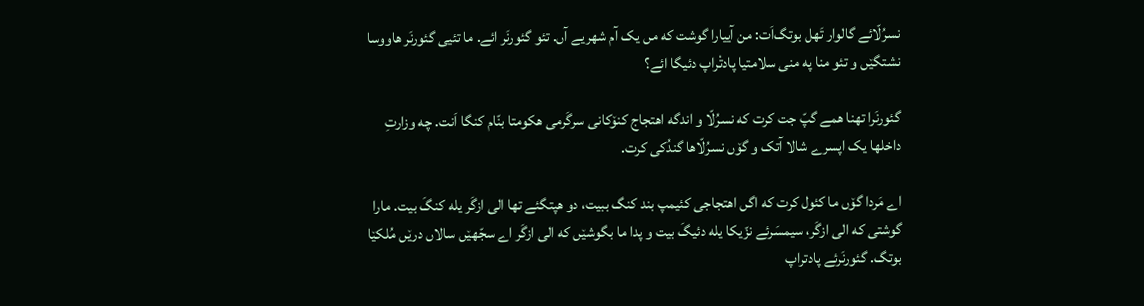نسرُلّائے گالوار تَهل بوتگ‌اَت: من آییارا گوشت که مں یک آم شهریے آں. تئو گئورنَر ائے. ما تئیی گئورنَر هاووسا نشتگێں و تئو منا په منی سلامتیا پادتْراپ دئیگا ائے؟

گئورنَرا تهنا همے گپّ جت کرت که نسرُلّا و اندگه اهتجاج کنۆکانی سرگَرمی هکومتا بنّام کنگا اَنت. چه وزارتِ داخلها یک اپسرے شالا آتک و گۆں نسرُلّاها گندُکی کرت.

اے مَردا گۆں ما کئول کرت که اگں اهتجاجی کئیمپ بند کنگ ببیت، دو هپتگئے تها الی ازگَر یله کنگَ بیت. مارا گوشتی که الی ازگَر، سیمسَرئے نزّیکا یله دئیگَ بیت و پدا ما بگوشێں که الی ازگَر اے سجّهێں سالاں درێں مُلکێا بوتگ. گئورنَرئے پادتراپ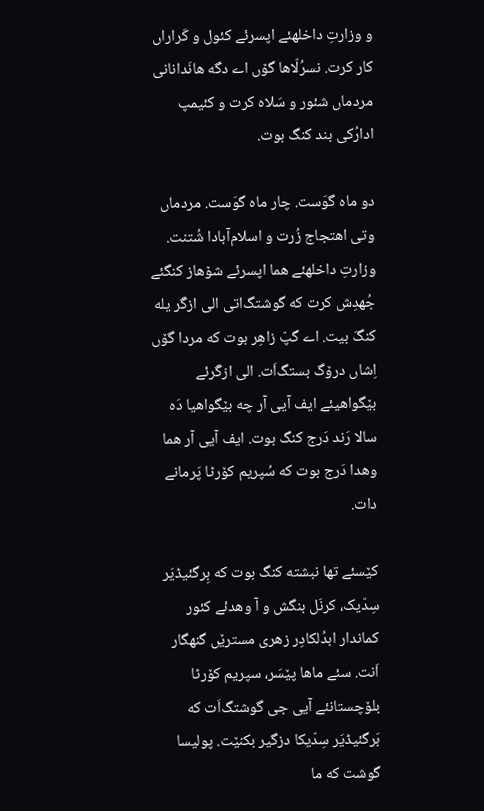و وزارتِ داخلهئے اپسرئے کئول و کَراراں کار کرت. نسرُلّاها گۆں اے دگه هانَدانانی مردماں شئور و سَلاه کرت و کئیمپ ادارُکی بند کنگ بوت.

دو ماه گوَست. چار ماه گوَست. مردماں وتی اهتجاج زُرت و اسلام‌آبادا شُتنت. وزارتِ داخلهئے هما اپسرئے شۆهاز کنگئے جُهدِش کرت که گوشتگ‌اتی الی ازگَر یله کنگَ بیت. اے گپّ زاهِر بوت که مردا گۆں اِشاں درۆگ بستگ‌اَت. الی ازگَرئے بێگواهیئے ایف آیی آر چه بێگواهیا دَه سالا رَند دَرج کنگ بوت. ایف آیی آر هما وهدا دَرج بوت که سُپریم کۆرٹا پَرمانے دات.

کێسئے تها نبشته کنگ بوت که بِرگئیڈیَر سِدّیک، کرنَل بنگش و آ وهدئے کئور کماندار ابدُلکادِر زهری مسترێں گنهگار اَنت. سئے ماها پێسَر، سپریم کۆرٹا بلۆچستانئے آیی جی گوشتگ‌اَت که بَرگئیڈیَر سِدّیکا دزگیر بکنێت. پولیسا گوشت که ما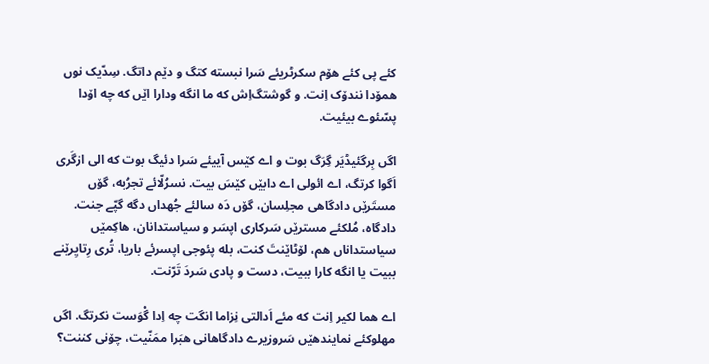کئے پی کئے هۆم سکرٹریئے سَرا نبسته کتگ و دێم داتگ. سِدّیک نوں همۆدا نندۆک اِنت. و گوشتگ‌اِش که ما انگه ودارا اێں که چه اۆدا پسّئوے بیئیت.

اگں بِرگئیڈیَر گِرَگ بوت و اے کێس آییئے سَرا دئیگ بوت که الی ازگَری اَگوا کرتگ، اے ائولی اے دابێں کێسَ بیت. نسرُلّائے تجرُبه، گۆں مستَرێں دادگاهی مجلِسان، گۆں دَه سالئے جُهداں دگه گپّے جنت. دادگاه، مُلکئے مسترێں سَرکاری اپسَر و سیاستدانان، هاکِمێں سیاستداناں هم، لۆٹاێنتَ کنت، بله پئوجی اپسرئے باریا، تُری رِتایِرێنے ببیت یا انگه کارا ببیت، دست و پادی سَردَ تَرّنت.

اے هما لکیر اِنت که مئے اَدالتی نِزاما انگت چه اِدا گْوَست نکرتگ. اگں مهلوکئے نمایندهێں سَروزیرے دادگاهانی هبَرا ممَنّیت، چۆنی کننت؟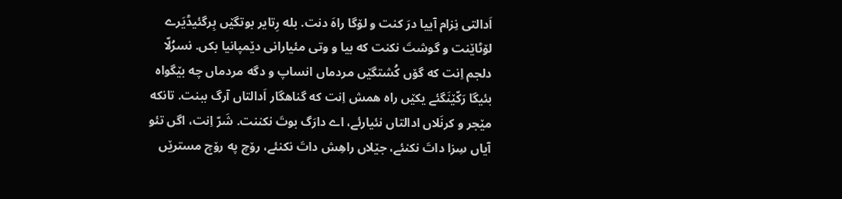اَدالتی نِزام آییا درَ کنت و لۆگا راهَ دنت. بله رِتایر بوتگێں بِرگئیڈیَرے لۆٹاێنت و گوشتَ نکنت که بیا و وتی مئیارانی دێمپانیا بکں. نسرُلّا دلجم اِنت که گۆں کُشتگێں مردماں انساپ و دگه مردماں چه بێگواه بئیگا رَکّێنَگئے یکێں راه همش اِنت که گناهگار اَدالتاں آرگ ببنت. تانکه مێجر و کرنَلاں ادالتاں نئیارئے، اے دارَگ بوتَ نکننت. شَرّ اِنت، اگں تئو آیاں سِزا داتَ نکنئے، جێلاں راهِش داتَ نکنئے، رۆچ په رۆچ مسترێں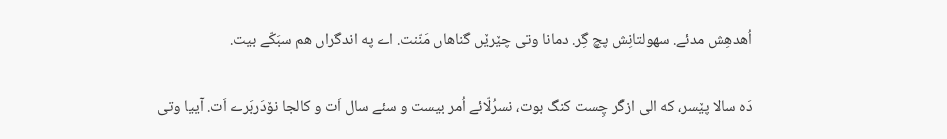اُهدهِش مدئے. سهولتانِش پچ گِر. دمانا وتی چێرێں گناهاں مَنّنت. اے په اندگراں هم سبَکّے بیت.

دَه سالا پێسر، که الی ازگَر چِست کنگ بوت، نسرُلّائے اُمر بیست و سئے سال اَت و کالجا نۆدَربَرے اَت. آییا وتی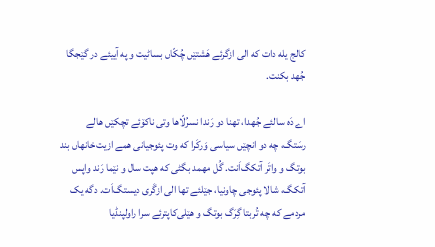کالج یله دات که الی ازگرئے هَشتێں چُکّاں بساٹیت و په آییئے در گێجگا جُهد بکنت.

اے دَه سالئے جُهدا، تهنا دو رَندا نسرُلّاها وتی ناکۆئے تچکێں هالے رسَتگ، چه دو انچێں سیاسی وَرکَرا که وت پئوجیانی همے ازیت‌خانهاں بند بوتگ و واتَر آتکگ‌اَنت. گُل مهمد بگٹی که هپت سال و نێما رَند واپس آتکگ، شالا پئوجی چاونیا، جێلئے تها الی ازگَری دیستگ‌اَت. دگه یک مردمے که چه تُربتا گِرَگ بوتگ و هێلی‌کاپترئے سرا راولپنڈیا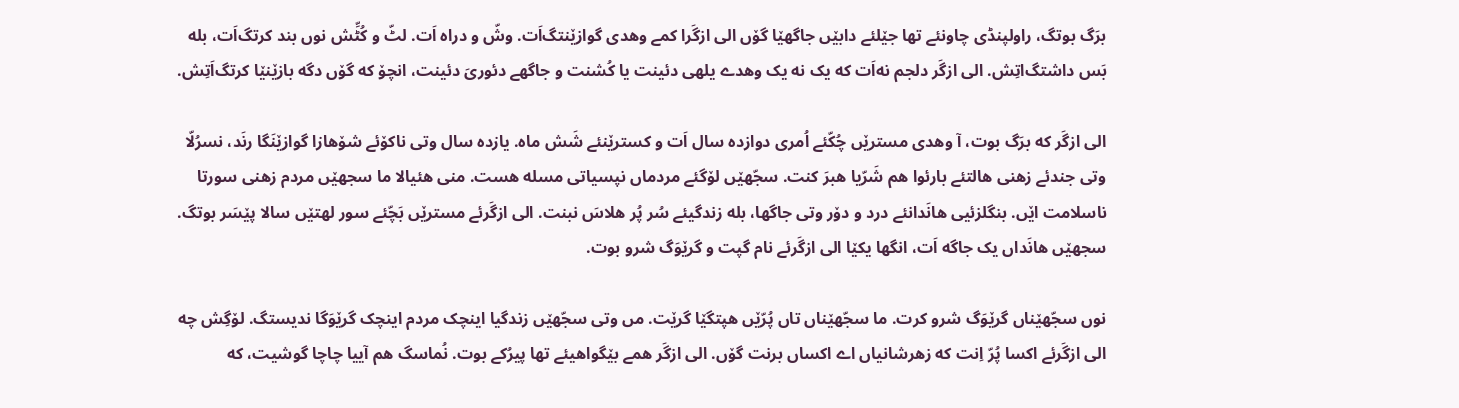برَگ بوتگ، راولپنڈی چاونئے تها جێلئے دابێں جاگهێا گۆں الی ازگَرا کمے وهدی گوازێنتگ‌اَت. وشّ و دراه اَت. لٹّ و کُٹِّش نوں بند کرتگ‌اَت، بله بَس داشتگ‌اتِش. الی ازگَر دلجم نه‌اَت که یک نه یک وهدے یلهی دئینت یا کُشنت و جاگهے دئوریَ دئینت، انچۆ که گۆں دگه بازێنێا کرتگ‌اَتِش.

الی ازگَر که برَگ بوت، آ وهدی مسترێں چُکّئے اُمری دوازده سال اَت و کسترێنئے شَش ماه. یازده سال وتی ناکۆئے شۆهازا گوازێنَگا رنَد، نسرُلّا وتی جندئے زهنی هالتئے بارئوا هم شَرّیا هبرَ کنت. سجّهێں لۆگئے مردماں نپسیاتی مسله هست. منی هئیالا ما سجهێں مردم زهنی سورتا ناسلامت اێں. بنگلزئیی هانَدانئے درد و دۆر وتی جاگها، بله زندگیئے سُر پُر هلاسَ نبنت. الی ازگَرئے مسترێں بَچّئے سور لهتێں سالا پێسَر بوتگ. سجهێں هانَداں یک جاگه اَت، انگها یکێا الی ازگَرئے نام گپت و گرێوَگ شرو بوت.

نوں سجّهێناں گرێوَگ شرو کرت. ما سجّهێناں تاں پُرّێں هپتگێا گرێت. مں وتی سجّهێں زندگیا اینچک مردم اینچک گرێوَگا ندیستگ. لۆگِش چه الی ازگَرئے اکسا پُرّ اِنت که زهرشانیاں اے اکساں برنت گۆں. الی ازگَر همے بێگواهیئے تها پیرُکے بوت. نُماسگ هم آییا چاچا گوشیت، که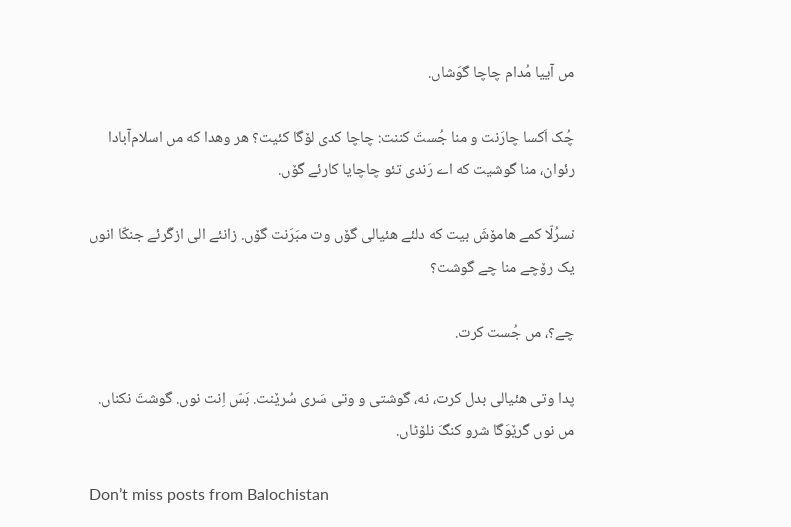مں آییا مُدام چاچا گوَشاں.

چُک اَکسا چارَنت و منا جُستَ کننت: چاچا کدی لۆگا کئیت؟ هر وهدا که مں اسلام‌آبادا رئوان، منا گوشیت که اے رَندی تئو چاچایا کارئے گۆں.

نسرُلّا کمے هامۆشَ بیت که دلئے هئیالی گۆں وت مبَرَنت گۆں. زانئے الی ازگَرئے جنکّا انوں یک رۆچے منا چے گوشت؟

چے؟، مں جُست کرت.

پدا وتی هئیالی بدل کرت، نه، گوشتی و وتی سَری سُرێنت. بَسّ اِنت نوں. گوشتَ نکناں. مں نوں گرێوَگا شرو کنگَ نلۆٹاں.

Don’t miss posts from Balochistan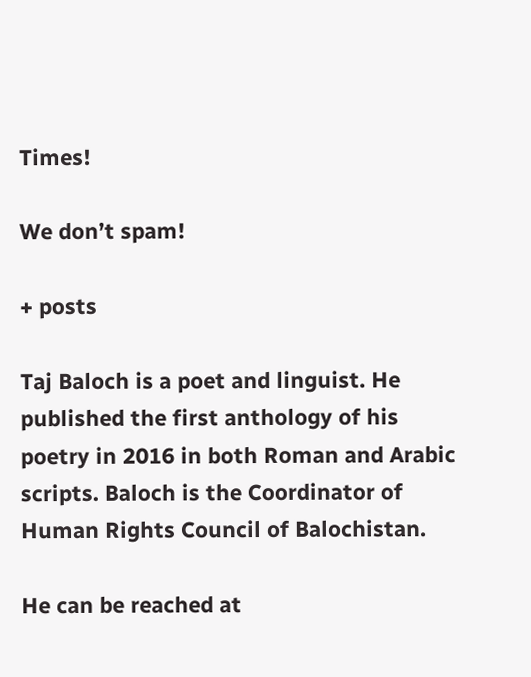Times!

We don’t spam!

+ posts

Taj Baloch is a poet and linguist. He published the first anthology of his poetry in 2016 in both Roman and Arabic scripts. Baloch is the Coordinator of Human Rights Council of Balochistan.

He can be reached at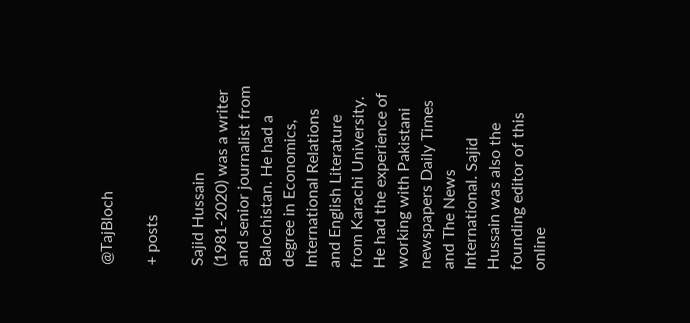@TajBloch

+ posts

Sajid Hussain (1981-2020) was a writer and senior journalist from Balochistan. He had a degree in Economics, International Relations and English Literature from Karachi University. He had the experience of working with Pakistani newspapers Daily Times and The News International. Sajid Hussain was also the founding editor of this online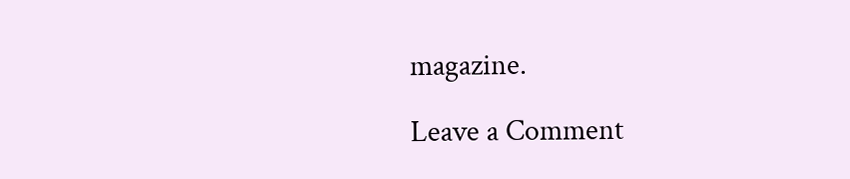magazine.

Leave a Comment